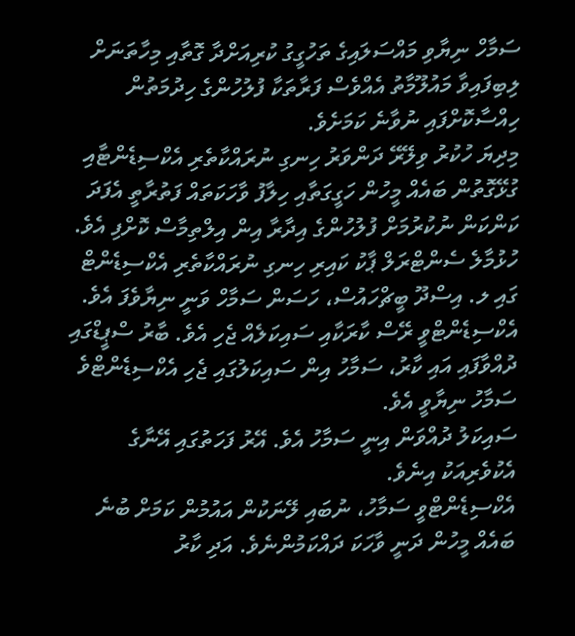ސަމާހް ނިޔާވި މައްސަލައިގެ ތަހުގީގު ކުރިއަށްދާ ގޮތާއި މިހާތަނަށް ލިބިފައިވާ މައުލޫމާތު އެއްވެސް ފަރާތަކާ ފުލުހުންގެ ހިދުމަތުން ހިއްސާކޮށްފައި ނުވާނެ ކަމަށެވެ.
މިދިޔަ ހުކުރު ވިލޭރޭ ދަންވަރު ހިނގި ނުރައްކާތެރި އެކްސިޑެންޓާއި ގުޅޭގޮތުން ބައެއް މީހުން ހަގީގަތާއި ހިލާފު ވާހަކަތައް ފަތުރާތީ އެފަދަ ކަންކަން ނުކުރުމަށް ފުލުހުންގެ އިދާރާ އިން އިލްތިމާސް ކޮށްފި އެވެ.
ހުޅުމާލެ ސެންޓްރަލް ޕާކު ކައިރި ހިނގި ނުރައްކާތެރި އެކްސިޑެންޓް ގައި ލ. އިސްދޫ ބީޗްހައުސް، ހަސަން ސަމާހް ވަނީ ނިޔާވެފަ އެވެ. އެކްސިޑެންޓްވީ ރޭސް ކާރަކާއި ސައިކަލެއް ޖެހި އެވެ. ބާރު ސްޕީޑްގައި ދުއްވާފައި އައި ކާރު، ސަމާހު އިން ސައިކަލުގައި ޖެހި އެކްސިޑެންޓްވެ ސަމާހު ނިޔާވީ އެވެ.
ސައިކަލު ދުއްވަން އިނީ ސަމާހު އެވެ. އޭރު ފަހަތުގައި އޭނާގެ އެކުވެރިއަކު އިނެވެ.
އެކްސިޑެންޓްވީ ސަމާހު، ނުބައި ލޭނަކުން އައުމުން ކަމަށް ބުނެ ބައެއް މީހުން ދަނީ ވާހަކަ ދައްކަމުންނެވެ. އަދި ކާރު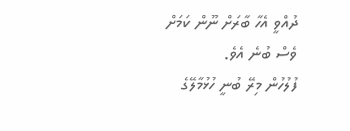ދުއްވީ އެހާ ބާރަށް ނޫން ކަމަށް ވެސް ބުނެ އެވެ.
ފުލުހުން މިރޭ ބުނީ ހުޅުމާލޭގެ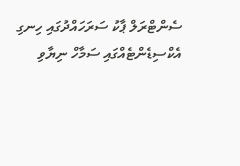ސެންޓްރަލް ޕާކު ސަރަހައްދުގައި ހިނގި އެކްސިޑެންޓެއްގައި ސަމާހް ނިޔާވި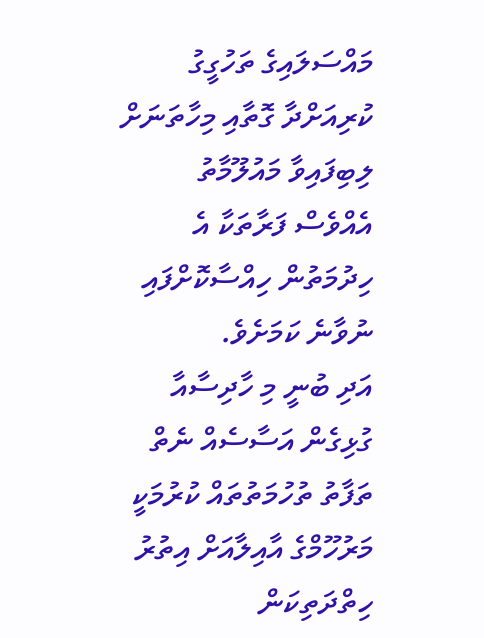މައްސަލައިގެ ތަހުގީގު ކުރިއަށްދާ ގޮތާއި މިހާތަނަށް ލިބިފައިވާ މައުލޫމާތު އެއްވެސް ފަރާތަކާ އެ ހިދުމަތުން ހިއްސާކޮށްފައި ނުވާނެ ކަމަށެވެ.
އަދި ބުނީ މި ހާދިސާއާ ގުޅިގެން އަސާސެއް ނެތް ތަފާތު ތުހުމަތުތައް ކުރުމަކީ މަރުހޫމްގެ އާއިލާއަށް އިތުރު ހިތްދަތިކަން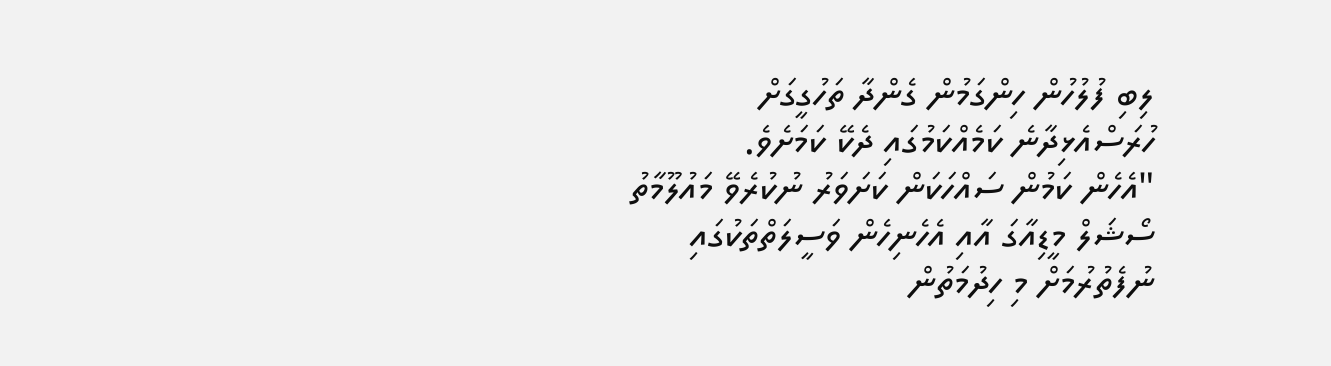ލިބި ފުލުހުން ހިންގަމުން ގެންދާ ތަހުގީގަށް ހުރަސްއެޅިދާނެ ކަމެއްކަމުގައި ދެކޭ ކަމަށެވެ.
"އެހެން ކަމުން ސައްހަކަން ކަށަވަރު ނުކުރެވޭ މައުލޫމާތު ސޯޝަލް މީޑިއާގަ އާއި އެހެނިހެން ވަސީލަތްތަކުގައި ނުފެތުރުމަށް މި ހިދުމަތުން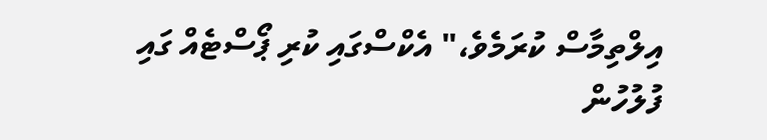އިލްތިމާސް ކުރަމެވެ،" އެކްސްގައި ކުރި ޕޯސްޓެއް ގައި ފުލުހުން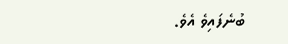ބުނެފައިވެ އެވެ.